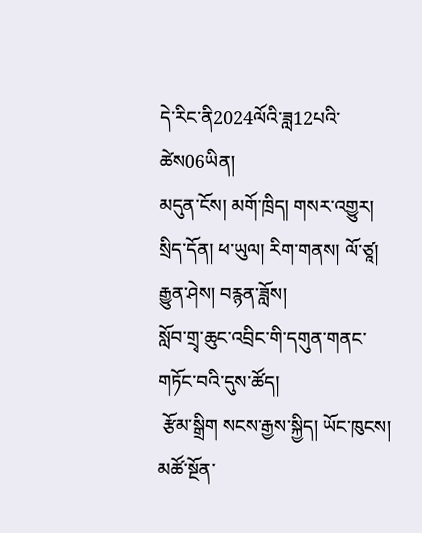དེ་རིང་ནི2024ལོའི་ཟླ12པའི་ཚེས06ཡིན།
མདུན་ངོས། མགོ་ཁྲིད། གསར་འགྱུར། སྲིད་དོན། ཕ་ཡུལ། རིག་གནས། ལོ་ཙཱ། རྒྱུན་ཤེས། བརྙན་ཟློས།
སློབ་གྲྭ་ཆུང་འབྲིང་གི་དགུན་གནང་གཏོང་བའི་དུས་ཚོད།
 རྩོམ་སྒྲིག སངས་རྒྱས་སྐྱིད། ཡོང་ཁུངས། མཚོ་སྔོན་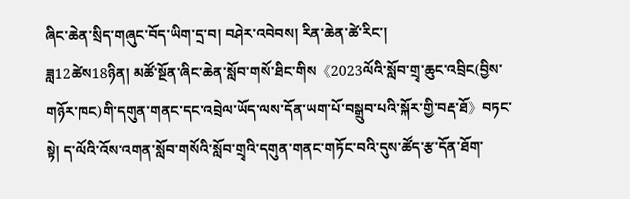ཞིང་ཆེན་སྲིད་གཞུང་བོད་ཡིག་དྲ་བ། བཤེར་འབེབས། རིན་ཆེན་ཚེ་རིང་།
ཟླ12ཚེས18ཉིན། མཚོ་སྔོན་ཞིང་ཆེན་སློབ་གསོ་ཐིང་གིས《2023ལོའི་སློབ་གྲྭ་ཆུང་འབྲིང(བྱིས་གཉོར་ཁང)གི་དགུན་གནང་དང་འབྲེལ་ཡོད་ལས་དོན་ཡག་པོ་བསྒྲུབ་པའི་སྐོར་གྱི་བརྡ་ཐོ》བཏང་སྟེ། ད་ལོའི་འོས་འགན་སློབ་གསོའི་སློབ་གྲྭའི་དགུན་གནང་གཏོང་བའི་དུས་ཚོད་རྩ་དོན་ཐོག་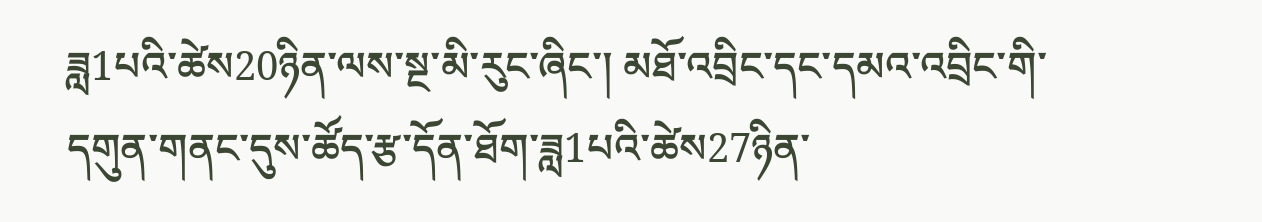ཟླ1པའི་ཚེས20ཉིན་ལས་སྔ་མི་རུང་ཞིང་། མཐོ་འབྲིང་དང་དམའ་འབྲིང་གི་དགུན་གནང་དུས་ཚོད་རྩ་དོན་ཐོག་ཟླ1པའི་ཚེས27ཉིན་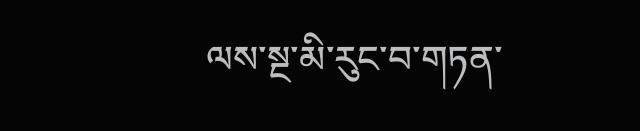ལས་སྔ་མི་རུང་བ་གཏན་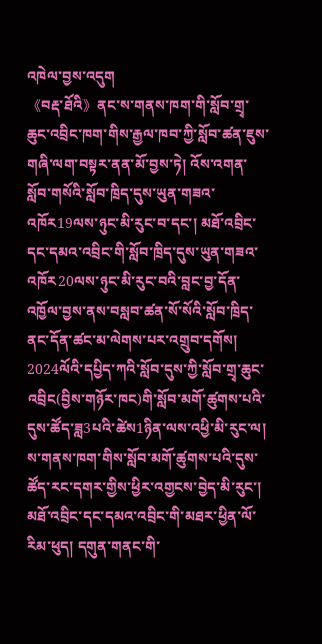འཁེལ་བྱས་འདུག
《བརྡ་ཐོའི》ནང་ས་གནས་ཁག་གི་སློབ་གྲྭ་ཆུང་འབྲིང་ཁག་གིས་རྒྱལ་ཁབ་ཀྱི་སློབ་ཚན་ཇུས་གཞི་ལག་བསྟར་ནན་མོ་བྱས་ཏེ། འོས་འགན་སློབ་གསོའི་སློབ་ཁྲིད་དུས་ཡུན་གཟའ་འཁོར19ལས་ཉུང་མི་རུང་བ་དང་། མཐོ་འབྲིང་དང་དམའ་འབྲིང་གི་སློབ་ཁྲིད་དུས་ཡུན་གཟའ་འཁོར20ལས་ཉུང་མི་རུང་བའི་བླང་བྱ་དོན་འཁྱོལ་བྱས་ནས་བསླབ་ཚན་སོ་སོའི་སློབ་ཁྲིད་ནང་དོན་ཚང་མ་ལེགས་པར་འགྲུབ་དགོས། 2024ལོའི་དཔྱིད་ཀའི་སློབ་དུས་ཀྱི་སློབ་གྲྭ་ཆུང་འབྲིང(བྱིས་གཉོར་ཁང)གི་སློབ་མགོ་ཚུགས་པའི་དུས་ཚོད་ཟླ3པའི་ཚེས1ཉིན་ལས་འཕྱི་མི་རུང་ལ། ས་གནས་ཁག་གིས་སློབ་མགོ་ཚུགས་པའི་དུས་ཚོད་རང་དགར་གྱིས་ཕྱིར་འགྱངས་བྱེད་མི་རུང་། མཐོ་འབྲིང་དང་དམའ་འབྲིང་གི་མཐར་ཕྱིན་ལོ་རིམ་ཕུད། དགུན་གནང་གི་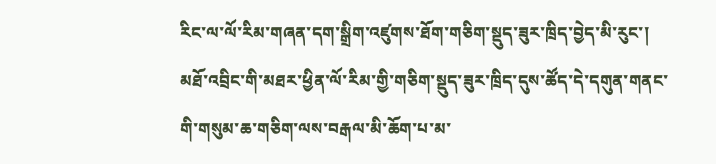རིང་ལ་ལོ་རིམ་གཞན་དག་སྒྲིག་འཛུགས་ཐོག་གཅིག་སྡུད་ཟུར་ཁྲིད་བྱེད་མི་རུང་། མཐོ་འབྲིང་གི་མཐར་ཕྱིན་ལོ་རིམ་གྱི་གཅིག་སྡུད་ཟུར་ཁྲིད་དུས་ཚོད་དེ་དགུན་གནང་གི་གསུམ་ཆ་གཅིག་ལས་བརྒལ་མི་ཆོག་པ་མ་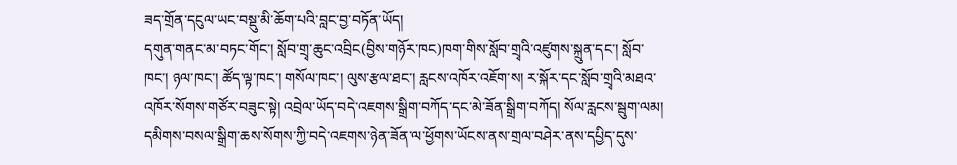ཟད་གྲོན་དངུལ་ཡང་བསྡུ་མི་ཆོག་པའི་བླང་བྱ་བཏོན་ཡོད།
དགུན་གནང་མ་བཏང་གོང་། སློབ་གྲྭ་ཆུང་འབྲིང(བྱིས་གཉོར་ཁང)ཁག་གིས་སློབ་གྲྭའི་འཛུགས་སྐྲུན་དང་། སློབ་ཁང་། ཉལ་ཁང་། ཚོད་ལྟ་ཁང་། གསོལ་ཁང་། ལུས་རྩལ་ཐང་། རླངས་འཁོར་འཇོག་ས། ར་སྐོར་དང་སློབ་གྲྭའི་མཐའ་འཁོར་སོགས་གཙོར་བཟུང་སྟེ། འབྲེལ་ཡོད་བདེ་འཇགས་སྒྲིག་བཀོད་དང་མེ་ཟོན་སྒྲིག་བཀོད། སོལ་རླངས་སྦུག་ལམ། དམིགས་བསལ་སྒྲིག་ཆས་སོགས་ཀྱི་བདེ་འཇགས་ཉེན་ཟོན་ལ་ཕྱོགས་ཡོངས་ནས་གྲལ་བཤེར་ནས་དཔྱིད་དུས་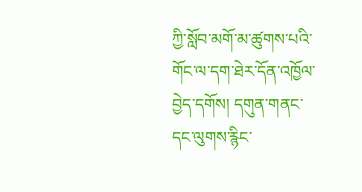ཀྱི་སློབ་མགོ་མ་ཚུགས་པའི་གོང་ལ་དག་ཐེར་དོན་འཁྱོལ་བྱེད་དགོས། དགུན་གནང་དང་ལུགས་རྙིང་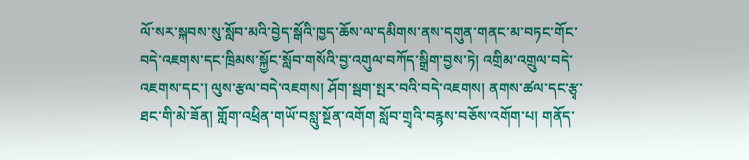ལོ་སར་སྐབས་སུ་སློབ་མའི་བྱེད་སྒོའི་ཁྱད་ཆོས་ལ་དམིགས་ནས་དགུན་གནང་མ་བཏང་གོང་བདེ་འཇགས་དང་ཁྲིམས་སྐྱོང་སློབ་གསོའི་བྱ་འགུལ་བཀོད་སྒྲིག་བྱས་ཏེ། འགྲིམ་འགྲུལ་བདེ་འཇགས་དང་། ལུས་རྩལ་བདེ་འཇགས། ཤོག་སྦག་སྤར་བའི་བདེ་འཇགས། ནགས་ཚལ་དང་རྩྭ་ཐང་གི་མེ་ཟོན། གློག་འཕྲིན་གཡོ་བསླུ་སྔོན་འགོག སློབ་གྲྭའི་བརྙས་བཅོས་འགོག་པ། གནོད་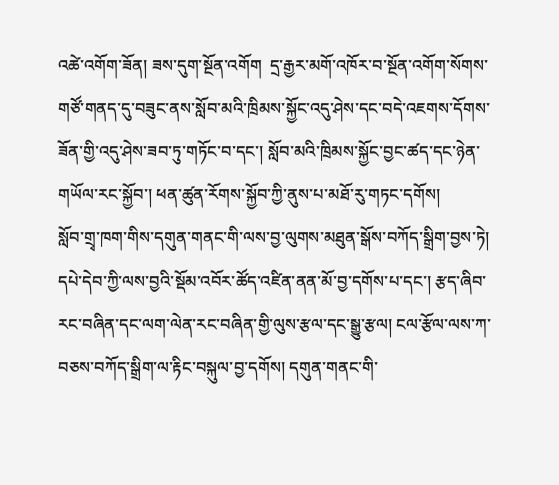འཚེ་འགོག་ཟོན། ཟས་དུག་སྔོན་འགོག  དྲ་རྒྱར་མགོ་འཁོར་བ་སྔོན་འགོག་སོགས་གཙོ་གནད་དུ་བཟུང་ནས་སློབ་མའི་ཁྲིམས་སྐྱོང་འདུ་ཤེས་དང་བདེ་འཇགས་དོགས་ཟོན་གྱི་འདུ་ཤེས་ཟབ་ཏུ་གཏོང་བ་དང་། སློབ་མའི་ཁྲིམས་སྐྱོང་བྱང་ཚད་དང་ཉེན་གཡོལ་རང་སྐྱོབ་། ཕན་ཚུན་རོགས་སྐྱོབ་ཀྱི་ནུས་པ་མཐོ་རུ་གཏང་དགོས།
སློབ་གྲྭ་ཁག་གིས་དགུན་གནང་གི་ལས་བྱ་ལུགས་མཐུན་སྒོས་བཀོད་སྒྲིག་བྱས་ཏེ། དཔེ་དེབ་ཀྱི་ལས་བྱའི་སྡོམ་འབོར་ཚོད་འཛིན་ནན་མོ་བྱ་དགོས་པ་དང་། རྩད་ཞིབ་རང་བཞིན་དང་ལག་ལེན་རང་བཞིན་གྱི་ལུས་རྩལ་དང་སྒྱུ་རྩལ། ངལ་རྩོལ་ལས་ཀ་བཅས་བཀོད་སྒྲིག་ལ་རྟིང་བསྐུལ་བྱ་དགོས། དགུན་གནང་གི་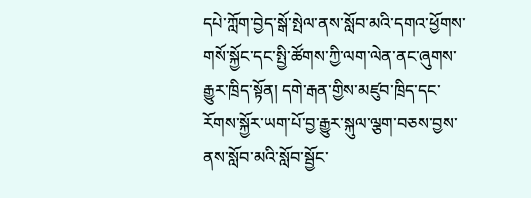དཔེ་ཀློག་བྱེད་སྒོ་སྤེལ་ནས་སློབ་མའི་དགའ་ཕྱོགས་གསོ་སྐྱོང་དང་སྤྱི་ཚོགས་ཀྱི་ལག་ལེན་ནང་ཞུགས་རྒྱུར་ཁྲིད་སྟོན། དགེ་རྒན་གྱིས་མཛུབ་ཁྲིད་དང་རོགས་སྐྱོར་ཡག་པོ་བྱ་རྒྱུར་སྐུལ་ལྕག་བཅས་བྱས་ནས་སློབ་མའི་སློབ་སྦྱོང་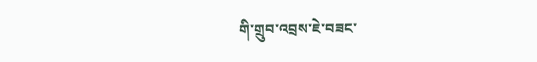གི་གྲུབ་འབྲས་ཇེ་བཟང་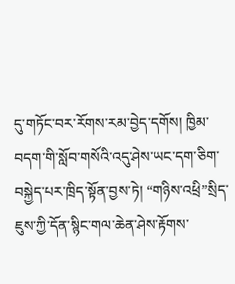དུ་གཏོང་བར་རོགས་རམ་བྱེད་དགོས། ཁྱིམ་བདག་གི་སློབ་གསོའི་འདུ་ཤེས་ཡང་དག་ཅིག་བསྐྱེད་པར་ཁྲིད་སྟོན་བྱས་ཏེ། “གཉིས་འཕྲི”སྲིད་ཇུས་ཀྱི་དོན་སྙིང་གལ་ཆེན་ཤེས་རྟོགས་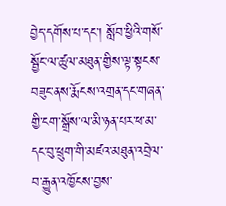བྱེད་དགོས་པ་དང་། སློབ་ཕྱིའི་གསོ་སྦྱོང་ལ་ཚུལ་མཐུན་གྱིས་ལྟ་སྟངས་བཟུང་ནས་རྨོངས་འགྲན་དང་གཞན་གྱི་ངག་སྒྲོས་ལ་མི་ཉན་པར་ཕ་མ་དང་བུ་ཕྲུག་གི་མཛའ་མཐུན་འབྲེལ་བ་རྒྱུན་འཁྱོངས་བྱས་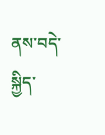ནས་བདེ་སྐྱིད་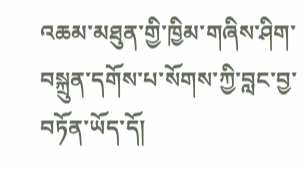འཆམ་མཐུན་གྱི་ཁྱིམ་གཞིས་ཤིག་བསྐྲུན་དགོས་པ་སོགས་ཀྱི་བླང་བྱ་བཏོན་ཡོད་དོ།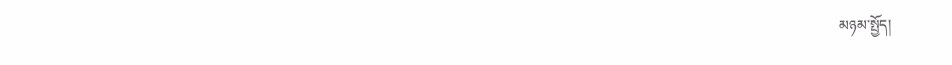མཉམ་སྤྱོད།